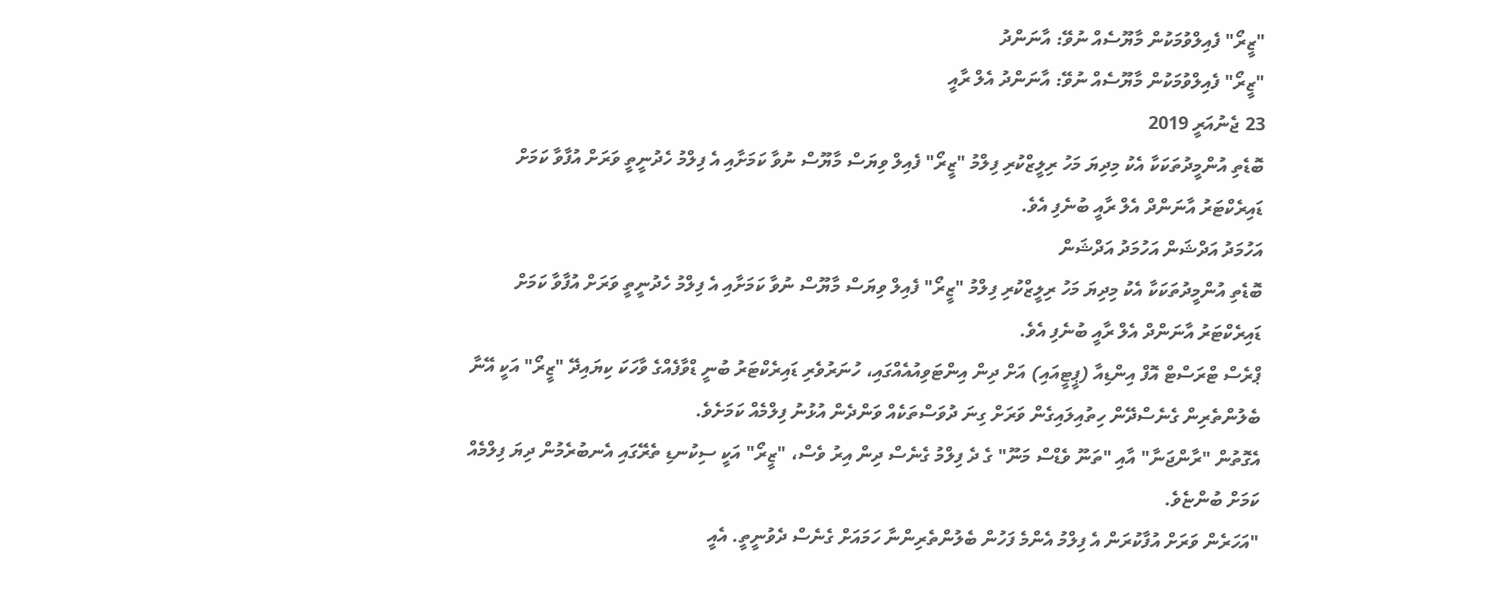"ޒީރޯ" ފެއިލްވުމަކުން މާޔޫސެއް ނުވޭ: އާނަންދު
"ޒީރޯ" ފެއިލްވުމަކުން މާޔޫސެއް ނުވޭ: އާނަންދު އެލް ރާއީ
23 ޖެނުއަރީ 2019
ބޮޑެތި އުންމީދުތަކަކާ އެކު މިދިޔަ މަހު ރިލީޒްކުރި ފިލްމު "ޒީރޯ" ފެއިލް ވިޔަސް މާޔޫސް ނުވާ ކަމަށާއި އެ ފިލްމު ހެދުނީތީ ވަރަށް އުފާވާ ކަމަށް ޑައިރެކްޓަރު އާނަންދް އެލް ރާއީ ބުނެފި އެވެ.
އަހުމަދު އަދްޝަން އަހުމަދު އަދްޝަން
ބޮޑެތި އުންމީދުތަކަކާ އެކު މިދިޔަ މަހު ރިލީޒްކުރި ފިލްމު "ޒީރޯ" ފެއިލް ވިޔަސް މާޔޫސް ނުވާ ކަމަށާއި އެ ފިލްމު ހެދުނީތީ ވަރަށް އުފާވާ ކަމަށް ޑައިރެކްޓަރު އާނަންދް އެލް ރާއީ ބުނެފި އެވެ.
ޕްރެސް ޓްރަސްޓް އޮފް އިންޑިއާ (ޕީޓީއައި) އަށް ދިން އިންޓަވިއުއެއްގައި، ހުނަރުވެރި ޑައިރެކްޓަރު ބުނީ ޑްވާފެއްގެ ވާހަކަ ކިޔައިދޭ "ޒީރޯ" އަކީ އޭނާ ބެލުންތެރިން ގެނެސްދޭން ހިތުއިލައިގެން ވަރަށް ގިނަ ދުވަސްތަކެއް ވަންދެން އުޅުނު ފިލްމެއް ކަމަށެވެ.
އެގޮތުން "ރާންޖަނާ" އާއި "ތަނޫ ވެޑްސް މަނޫ" ގެ ދެ ފިލްމު ގެނެސް ދިން އިރު ވެސް، "ޒީރޯ" އަކީ ސިކުނޑި ތެރޭގައި އެނބުރެމުން ދިޔަ ފިލްމެއް ކަމަށް ބުންޏެވެ.
"އަހަރެން ވަރަށް އުފާކުރަން އެ ފިލްމު އެންމެ ފަހުން ބެލުންތެރިންނާ ހަމައަށް ގެނެސް ދެވުނީތީ. އެއީ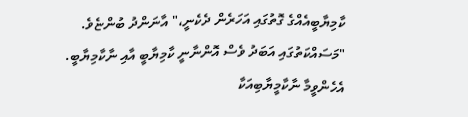ކާމިޔާބީއެއްގެ ގޮތުގައި އަހަރެން ދެކެނީ،" އާނަންދު ބުންޏެވެ. "މަސައްކަތުގައި އަބަދު ވެސް އޮންނާނީ ކާމިޔާބީ އާއި ނާކާމިޔާބީ. އެހެންވީމާ ނާކާމީޔާބިއަކާ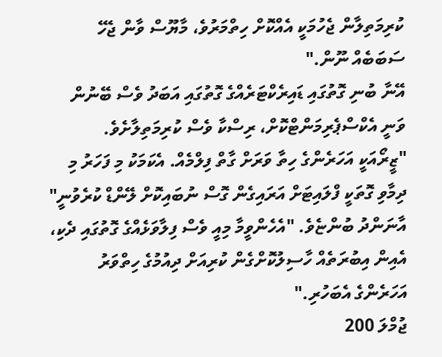ކުރިމަތިލާން ޖެހުމަކީ އެއްކޮށް ހިތްމަރުވެ، މާޔޫސް ވާން ޖެހޭ ސަބަބެއް ނޫން."
އޭނާ ބުނި ގޮތުގައި ޑައިރެކްޓަރެއްގެ ގޮތުގައި އަބަދު ވެސް ބޭނުން ވަނީ އެކްސްޕެރިމަންޓްކޮށް، ރިސްކާ ވެސް ކުރިމަތިލާށެވެ.
"ޒީރޯއަކީ އަހަރެންގެ ހިތާ ވަރަށް ގާތް ފިލްމެއް. އެކަމަކު މި ފަހަރު މި ދިމާވި ގޮތަކީ ފްލައިޓަށް އަރައިގެން ގޮސް ނުބައިކޮށް ލޭންޑް ކުރެވުނީ" އާނަންދު ބުންޏެވެ. "އެހެންވީމާ މިއީ ވެސް ފިލާވަޅެއްގެ ގޮތުގައި ދެކި، އެއިން އިބުރަތެއް ހާސިލުކޮށްގެން ކުރިއަށް ދިއުމުގެ ހިތްވަރު އަހަރެންގެ އެބަހުރި."
ޖުމްލަ 200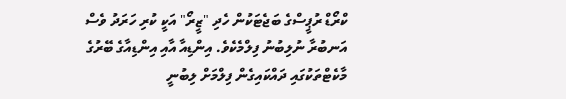ކްރޯޑް ރުޕީސްގެ ބަޖެޓަކުން ހެދި "ޒީރޯ" އަކީ ކުރި ހަރަދު ވެސް އަނބުރާ ނުލިބުނު ފިލްމެކެވެ. އިންޑިއާ އާއި އިންޑިއާގެ ބޭރުގެ މާކެޓްތަކުގައި ދައްކައިގެން ފިލްމަށް ލިބުނީ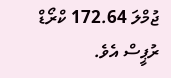ޖުމްލަ 172.64 ކްރޯޑް ރުޕީސް އެވެ.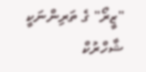"ޒީރޯ" ގެ ތަރިންނަކީ ޝާހްރުކް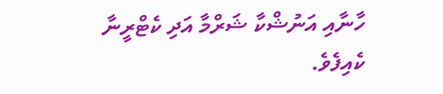ހާނާއި އަނުޝްކާ ޝަރްމާ އަދި ކެޓްރީނާ ކެއިފެވެ.